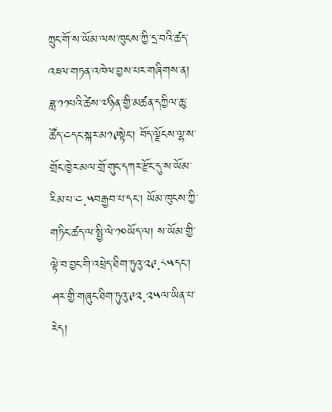ཀྲུང་གོ་ས་ཡོམ་ལས་ཁུངས་ཀྱི་དྲ་བའི་ཚད་འཇལ་གཏན་འཁེལ་བྱས་པར་གཞིགས་ན། ཟླ་༡༡པའི་ཚེས་༧ཉིན་གྱི་མཚན་དཀྱིལ་ཆུ་ཚོད་༤དང་སྐར་མ༡༩སྟེང་། བོད་ལྗོངས་ལྷ་ས་གྲོང་ཁྱེར་མལ་གྲོ་གུང་དཀར་རྫོང་དུ་ས་ཡོམ་རིམ་པ་༤.༥བརྒྱབ་པ་དང་། ཡོམ་ཁུངས་ཀྱི་གཏིང་ཚད་ལ་སྤྱི་ལེ་༡༠ཡོད་ལ། ས་ཡོམ་གྱི་ལྟེ་བ་བྱང་གི་འཕྲེད་ཐིག་ཏུའུ་༢༩.༨༥དང་། ཤར་གྱི་གཞུང་ཐིག་ཏུའུ་༩༢.༢༥ལ་ཡིན་པ་རེད།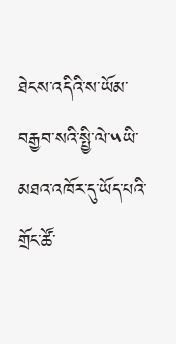ཐེངས་འདིའི་ས་ཡོམ་བརྒྱབ་སའི་སྤྱི་ལེ་༥ཡི་མཐའ་འཁོར་དུ་ཡོད་པའི་གྲོང་ཚོ་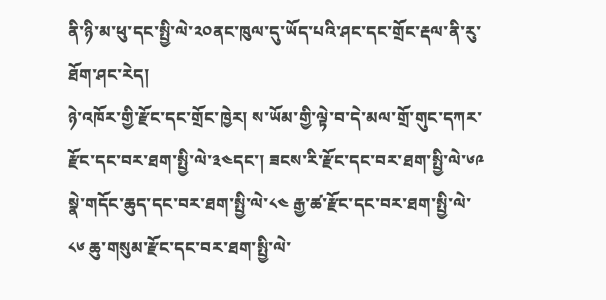ནི་ཉི་མ་ཕུ་དང་སྤྱི་ལེ་༢༠ནང་ཁུལ་དུ་ཡོད་པའི་ཤང་དང་གྲོང་རྡལ་ནི་རུ་ཐོག་ཤང་རེད།
ཉེ་འཁོར་གྱི་རྫོང་དང་གྲོང་ཁྱེར། ས་ཡོམ་གྱི་ལྟེ་བ་དེ་མལ་གྲོ་གུང་དཀར་རྫོང་དང་བར་ཐག་སྤྱི་ལེ་༣༤དང་། ཟངས་རི་རྫོང་དང་བར་ཐག་སྤྱི་ལེ་༦༩ སྣེ་གདོང་ཆུད་དང་བར་ཐག་སྤྱི་ལེ་༨༤ རྒྱ་ཚ་རྫོང་དང་བར་ཐག་སྤྱི་ལེ་༨༦ ཆུ་གསུམ་རྫོང་དང་བར་ཐག་སྤྱི་ལེ་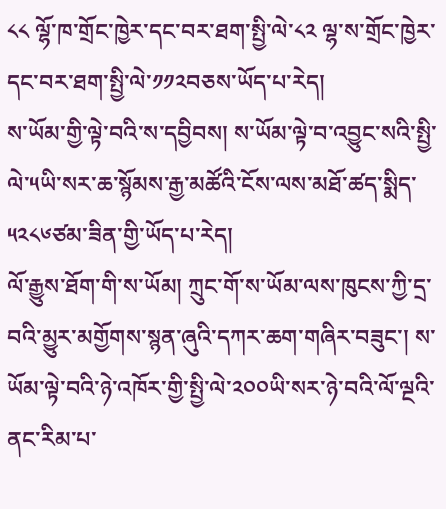༨༨ ལྷོ་ཁ་གྲོང་ཁྱེར་དང་བར་ཐག་སྤྱི་ལེ་༨༢ ལྷ་ས་གྲོང་ཁྱེར་དང་བར་ཐག་སྤྱི་ལེ་༡༡༢བཅས་ཡོད་པ་རེད།
ས་ཡོམ་གྱི་ལྟེ་བའི་ས་དབྱིབས། ས་ཡོམ་ལྟེ་བ་འབྱུང་སའི་སྤྱི་ལེ་༥ཡི་སར་ཆ་སྙོམས་རྒྱ་མཚོའི་ངོས་ལས་མཐོ་ཚད་སྨིད་༥༢༨༦ཙམ་ཟིན་གྱི་ཡོད་པ་རེད།
ལོ་རྒྱུས་ཐོག་གི་ས་ཡོམ། ཀྲུང་གོ་ས་ཡོམ་ལས་ཁུངས་ཀྱི་དྲ་བའི་མྱུར་མགྱོགས་སྙན་ཞུའི་དཀར་ཆག་གཞིར་བཟུང་། ས་ཡོམ་ལྟེ་བའི་ཉེ་འཁོར་གྱི་སྤྱི་ལེ་༢༠༠ཡི་སར་ཉེ་བའི་ལོ་ལྔའི་ནང་རིམ་པ་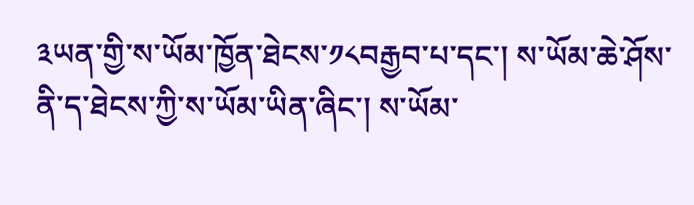༣ཡན་གྱི་ས་ཡོམ་ཁྱོན་ཐེངས་༡༨བརྒྱབ་པ་དང་། ས་ཡོམ་ཆེ་ཤོས་ནི་ད་ཐེངས་ཀྱི་ས་ཡོམ་ཡིན་ཞིང་། ས་ཡོམ་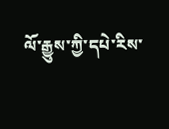ལོ་རྒྱུས་ཀྱི་དཔེ་རིས་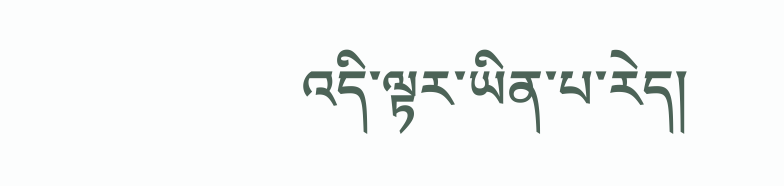འདི་ལྟར་ཡིན་པ་རེད།